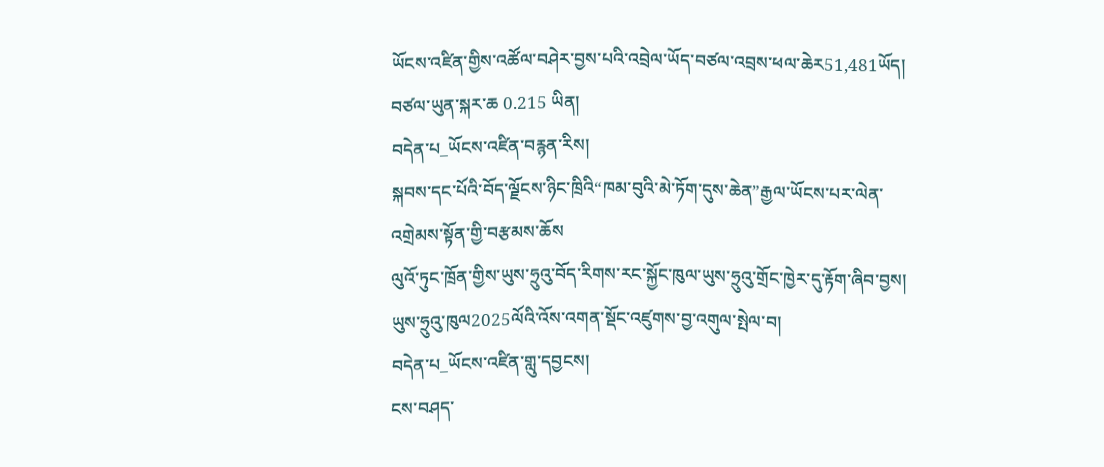ཡོངས་འཛིན་གྱིས་འཚོལ་བཤེར་བྱས་པའི་འབྲེལ་ཡོད་བཙལ་འབྲས་ཕལ་ཆེར51,481ཡོད།  བཙལ་ཡུན་སྐར་ཆ 0.215 ཡིན།
བདེན་པ_ཡོངས་འཛིན་བརྙན་རིས།
སྐབས་དང་པོའི་བོད་ལྗོངས་ཉིང་ཁྲིའི“ཁམ་བུའི་མེ་ཏོག་དུས་ཆེན”རྒྱལ་ཡོངས་པར་ལེན་འགྲེམས་སྟོན་གྱི་བརྩམས་ཆོས
ལུའོ་ཏུང་ཁྲོན་གྱིས་ཡུས་ཧྲུའུ་བོད་རིགས་རང་སྐྱོང་ཁུལ་ཡུས་ཧྲུའུ་གྲོང་ཁྱེར་དུ་རྟོག་ཞིབ་བྱས།
ཡུས་ཧྲུའུ་ཁུལ2025ལོའི་འོས་འགན་སྡོང་འཛུགས་བྱ་འགུལ་སྤེལ་བ།
བདེན་པ_ཡོངས་འཛིན་གླུ་དབྱངས།
ངས་བཤད་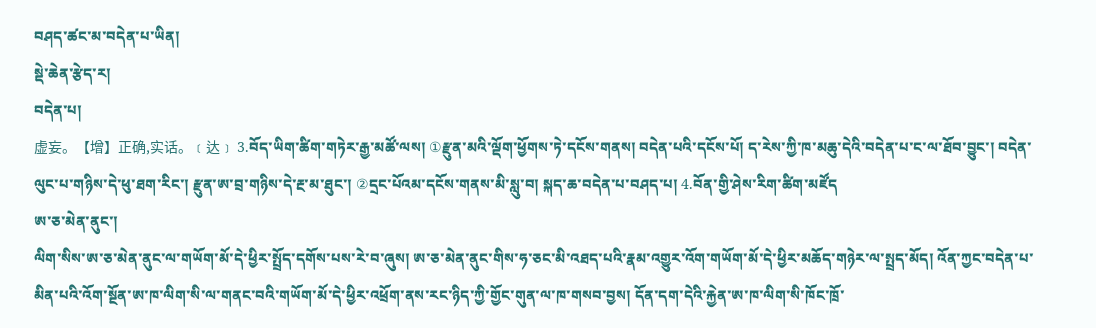བཤད་ཚང་མ་བདེན་པ་ཡིན།
སྡེ་ཆེན་རྩེད་ར།
བདེན་པ།
虚妄。【增】正确,实话。﹝达﹞ 3.བོད་ཡིག་ཚིག་གཏེར་རྒྱ་མཚོ་ལས། ①རྫུན་མའི་ལྡོག་ཕྱོགས་ཏེ་དངོས་གནས། བདེན་པའི་དངོས་པོ། ད་རེས་ཀྱི་ཁ་མཆུ་དེའི་བདེན་པ་ང་ལ་ཐོབ་བྱུང་། བདེན་ལུང་པ་གཉིས་དེ་ཕུ་ཐག་རིང་། རྫུན་ཨ་བྲ་གཉིས་དེ་རྔ་མ་ཐུང་། ②དྲང་པོའམ་དངོས་གནས་མི་སླུ་བ། སྐད་ཆ་བདེན་པ་བཤད་པ། 4.བོན་གྱི་ཤེས་རིག་ཚིག་མཛོད
ཨ་ཅ་མེན་ནུང་།
ལིག་སིས་ཨ་ཅ་མེན་ནུང་ལ་གཡོག་མོ་དེ་ཕྱིར་སྤྲོད་དགོས་པས་རེ་བ་ཞུས། ཨ་ཅ་མེན་ནུང་གིས་ཧ་ཅང་མི་འཐད་པའི་རྣམ་འགྱུར་འོག་གཡོག་མོ་དེ་ཕྱིར་མཆོད་གཉེར་ལ་སྤྲད་མོད། འོན་ཀྱང་བདེན་པ་མིན་པའི་འོག་སྔོན་ཨ་ཁ་ལིག་སི་ལ་གནང་བའི་གཡོག་མོ་དེ་ཕྱིར་འཕྲོག་ནས་རང་ཉིད་ཀྱི་གྱོང་གུན་ལ་ཁ་གསབ་བྱས། དོན་དག་དེའི་རྐྱེན་ཨ་ཁ་ལིག་སི་ཁོང་ཁྲོ་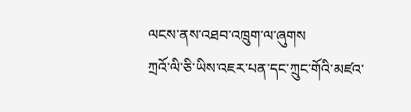ལངས་ནས་འཐབ་འཁྲུག་ལ་ཞུགས
ཀྲའོ་ལི་ཅི་ཡིས་འཇར་པན་དང་ཀྲུང་གོའི་མཛའ་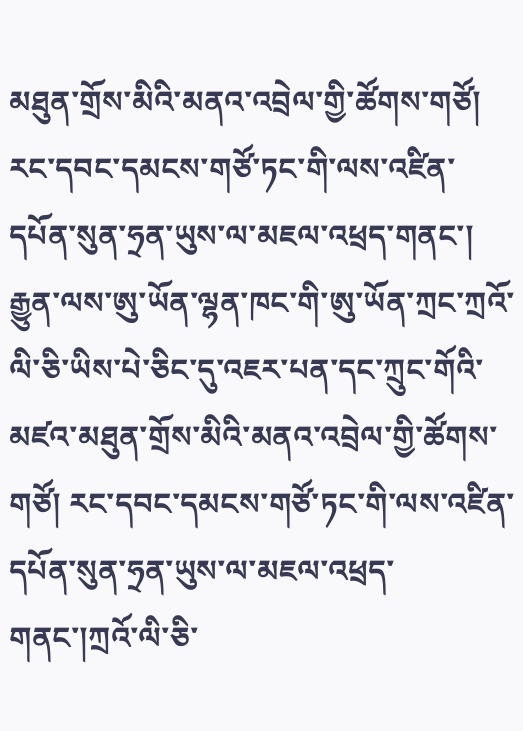མཐུན་གྲོས་མིའི་མནའ་འབྲེལ་གྱི་ཚོགས་གཙོ། རང་དབང་དམངས་གཙོ་ཏང་གི་ལས་འཛིན་དཔོན་སུན་ཧྲན་ཡུས་ལ་མཇལ་འཕྲད་གནང་།
རྒྱུན་ལས་ཨུ་ཡོན་ལྷན་ཁང་གི་ཨུ་ཡོན་ཀྲང་ཀྲའོ་ལི་ཅི་ཡིས་པེ་ཅིང་དུ་འཇར་པན་དང་ཀྲུང་གོའི་མཛའ་མཐུན་གྲོས་མིའི་མནའ་འབྲེལ་གྱི་ཚོགས་གཙོ། རང་དབང་དམངས་གཙོ་ཏང་གི་ལས་འཛིན་དཔོན་སུན་ཧྲན་ཡུས་ལ་མཇལ་འཕྲད་གནང་།ཀྲའོ་ལི་ཅི་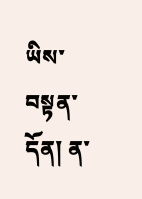ཡིས་བསྟན་དོན། ན་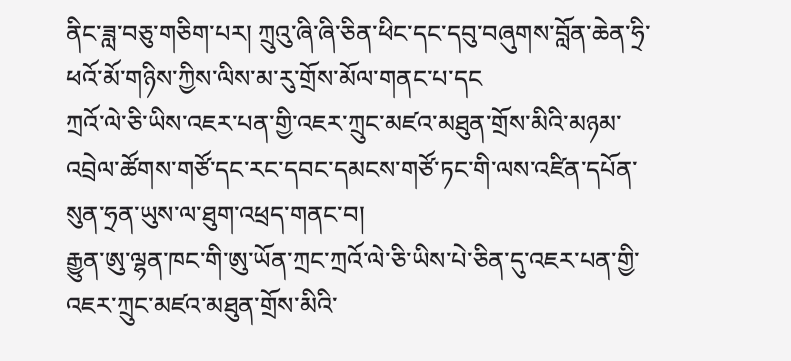ནིང་ཟླ་བཅུ་གཅིག་པར། ཀྲུའུ་ཞི་ཞི་ཅིན་ཕིང་དང་དབུ་བཞུགས་བློན་ཆེན་ཧྲི་ཕའོ་མོ་གཉིས་ཀྱིས་ལིས་མ་རུ་གྲོས་མོལ་གནང་པ་དང
ཀྲའོ་ལེ་ཅི་ཡིས་འཇར་པན་གྱི་འཇར་ཀྲུང་མཛའ་མཐུན་གྲོས་མིའི་མཉམ་འབྲེལ་ཚོགས་གཙོ་དང་རང་དབང་དམངས་གཙོ་ཏང་གི་ལས་འཛིན་དཔོན་སུན་ཧྲན་ཡུས་ལ་ཐུག་འཕྲད་གནང་བ།
རྒྱུན་ཨུ་ལྷན་ཁང་གི་ཨུ་ཡོན་ཀྲང་ཀྲའོ་ལེ་ཅི་ཡིས་པེ་ཅིན་དུ་འཇར་པན་གྱི་འཇར་ཀྲུང་མཛའ་མཐུན་གྲོས་མིའི་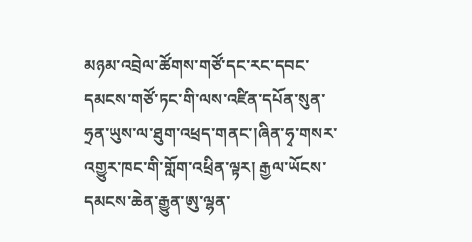མཉམ་འབྲེལ་ཚོགས་གཙོ་དང་རང་དབང་དམངས་གཙོ་ཏང་གི་ལས་འཛིན་དཔོན་སུན་ཧྲན་ཡུས་ལ་ཐུག་འཕྲད་གནང་།ཞིན་ཧྭ་གསར་འགྱུར་ཁང་གི་གློག་འཕྲིན་ལྟར། རྒྱལ་ཡོངས་དམངས་ཆེན་རྒྱུན་ཨུ་ལྷན་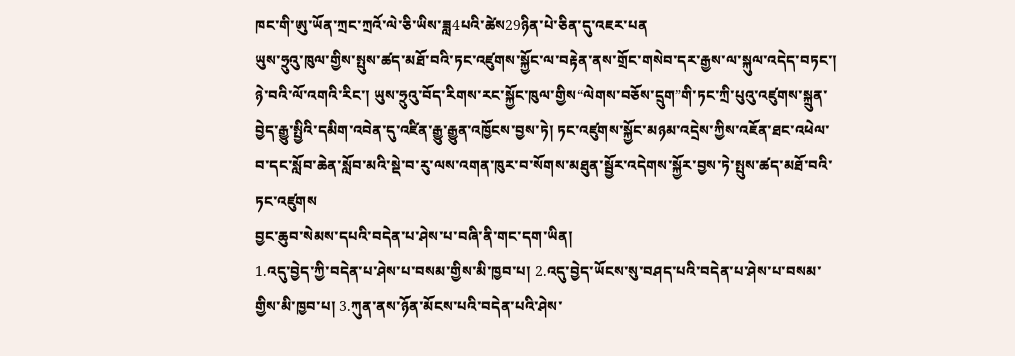ཁང་གི་ཨུ་ཡོན་ཀྲང་ཀྲའོ་ལེ་ཅི་ཡིས་ཟླ4པའི་ཚེས29ཉིན་པེ་ཅིན་དུ་འཇར་པན
ཡུས་ཧྲུའུ་ཁུལ་གྱིས་སྤུས་ཚད་མཐོ་བའི་ཏང་འཛུགས་སྐྱོང་ལ་བརྟེན་ནས་གྲོང་གསེབ་དར་རྒྱས་ལ་སྐུལ་འདེད་བཏང་།
ཉེ་བའི་ལོ་འགའི་རིང་། ཡུས་ཧྲུའུ་བོད་རིགས་རང་སྐྱོང་ཁུལ་གྱིས“ལེགས་བཅོས་དྲུག”གི་ཏང་ཀྲི་པུའུ་འཛུགས་སྐྲུན་བྱེད་རྒྱུ་སྤྱིའི་དམིག་འབེན་དུ་འཛིན་རྒྱུ་རྒྱུན་འཁྱོངས་བྱས་ཏེ། ཏང་འཛུགས་སྐྱོང་མཉམ་འདྲེས་ཀྱིས་འཇོན་ཐང་འཕེལ་བ་དང་སློབ་ཆེན་སློབ་མའི་སྡེ་བ་རུ་ལས་འགན་ཁུར་བ་སོགས་མཐུན་སྦྱོར་འདེགས་སྐྱོར་བྱས་ཏེ་སྤུས་ཚད་མཐོ་བའི་ཏང་འཛུགས
བྱང་ཆུབ་སེམས་དཔའི་བདེན་པ་ཤེས་པ་བཞི་ནི་གང་དག་ཡིན།
1.འདུ་བྱེད་ཀྱི་བདེན་པ་ཤེས་པ་བསམ་གྱིས་མི་ཁྱབ་པ། 2.འདུ་བྱེད་ཡོངས་སུ་བཤད་པའི་བདེན་པ་ཤེས་པ་བསམ་གྱིས་མི་ཁྱབ་པ། 3.ཀུན་ནས་ཉོན་མོངས་པའི་བདེན་པའི་ཤེས་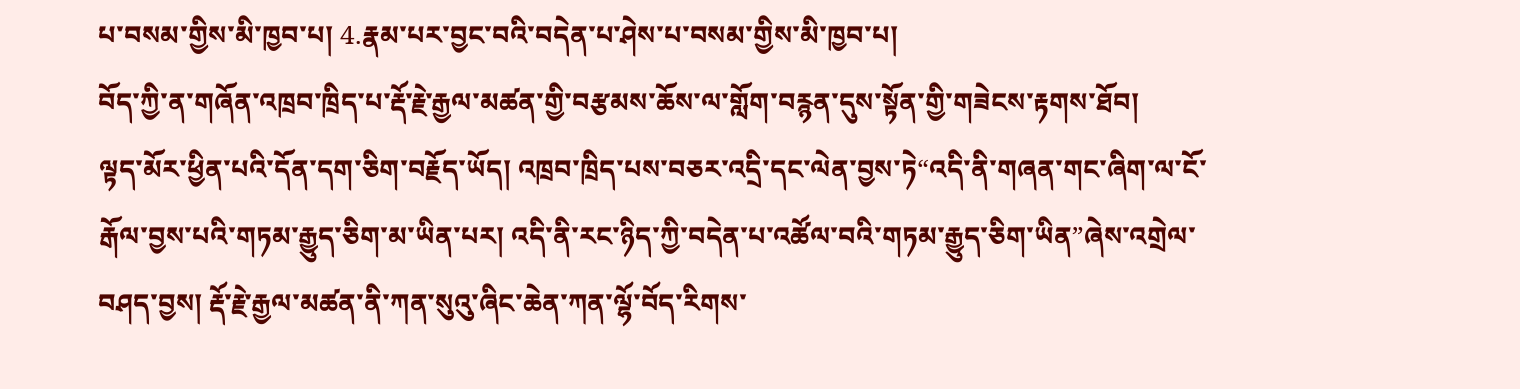པ་བསམ་གྱིས་མི་ཁྱབ་པ། 4.རྣམ་པར་བྱང་བའི་བདེན་པ་ཤེས་པ་བསམ་གྱིས་མི་ཁྱབ་པ།
བོད་ཀྱི་ན་གཞོན་འཁྲབ་ཁྲིད་པ་རྡོ་རྗེ་རྒྱལ་མཚན་གྱི་བརྩམས་ཆོས་ལ་གློག་བརྙན་དུས་སྟོན་གྱི་གཟེངས་རྟགས་ཐོབ།
ལྟད་མོར་ཕྱིན་པའི་དོན་དག་ཅིག་བརྗོད་ཡོད། འཁྲབ་ཁྲིད་པས་བཅར་འདྲི་དང་ལེན་བྱས་ཏེ“འདི་ནི་གཞན་གང་ཞིག་ལ་ངོ་རྒོལ་བྱས་པའི་གཏམ་རྒྱུད་ཅིག་མ་ཡིན་པར། འདི་ནི་རང་ཉིད་ཀྱི་བདེན་པ་འཚོལ་བའི་གཏམ་རྒྱུད་ཅིག་ཡིན”ཞེས་འགྲེལ་བཤད་བྱས། རྡོ་རྗེ་རྒྱལ་མཚན་ནི་ཀན་སུའུ་ཞིང་ཆེན་ཀན་ལྷོ་བོད་རིགས་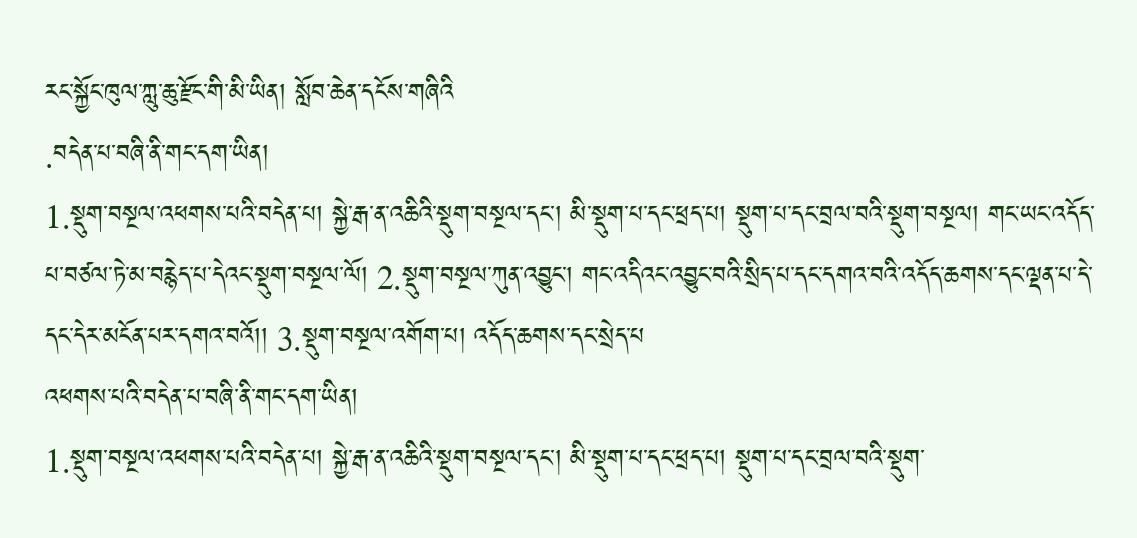རང་སྐྱོང་ཁུལ་ཀླུ་ཆུ་རྫོང་གི་མི་ཡིན། སློབ་ཆེན་དངོས་གཞིའི
.བདེན་པ་བཞི་ནི་གང་དག་ཡིན།
1.སྡུག་བསྔལ་འཕགས་པའི་བདེན་པ། སྐྱེ་རྒ་ན་འཆིའི་སྡུག་བསྔལ་དང་། མི་སྡུག་པ་དང་ཕྲད་པ། སྡུག་པ་དང་བྲལ་བའི་སྡུག་བསྔལ། གང་ཡང་འདོད་པ་བཙལ་ཏེ་མ་བརྙེད་པ་དེའང་སྡུག་བསྔལ་ལོ། 2.སྡུག་བསྔལ་ཀུན་འབྱུང་། གང་འདིའང་འབྱུང་བའི་སྲིད་པ་དང་དགའ་བའི་འདོད་ཆགས་དང་ལྡན་པ་དེ་དང་དེར་མངོན་པར་དགའ་བའོ།། 3.སྡུག་བསྔལ་འགོག་པ། འདོད་ཆགས་དང་སྲེད་པ
འཕགས་པའི་བདེན་པ་བཞི་ནི་གང་དག་ཡིན།
1.སྡུག་བསྔལ་འཕགས་པའི་བདེན་པ། སྐྱེ་རྒ་ན་འཆིའི་སྡུག་བསྔལ་དང་། མི་སྡུག་པ་དང་ཕྲད་པ། སྡུག་པ་དང་བྲལ་བའི་སྡུག་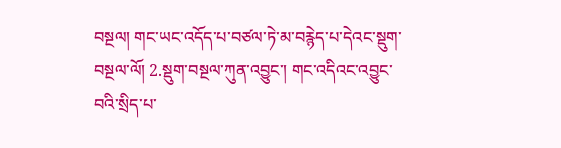བསྔལ། གང་ཡང་འདོད་པ་བཙལ་ཏེ་མ་བརྙེད་པ་དེའང་སྡུག་བསྔལ་ལོ། 2.སྡུག་བསྔལ་ཀུན་འབྱུང་། གང་འདིའང་འབྱུང་བའི་སྲིད་པ་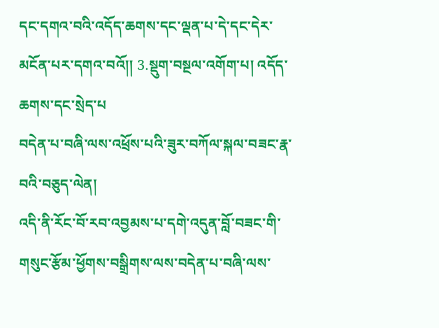དང་དགའ་བའི་འདོད་ཆགས་དང་ལྡན་པ་དེ་དང་དེར་མངོན་པར་དགའ་བའོ།། 3.སྡུག་བསྔལ་འགོག་པ། འདོད་ཆགས་དང་སྲེད་པ
བདེན་པ་བཞི་ལས་འཕྲོས་པའི་ཟུར་བཀོལ་སྐལ་བཟང་རྣ་བའི་བཅུད་ལེན།
འདི་ནི་རོང་བོ་རབ་འབྱམས་པ་དགེ་འདུན་བློ་བཟང་གི་གསུང་རྩོམ་ཕྱོགས་བསྒྲིགས་ལས་བདེན་པ་བཞི་ལས་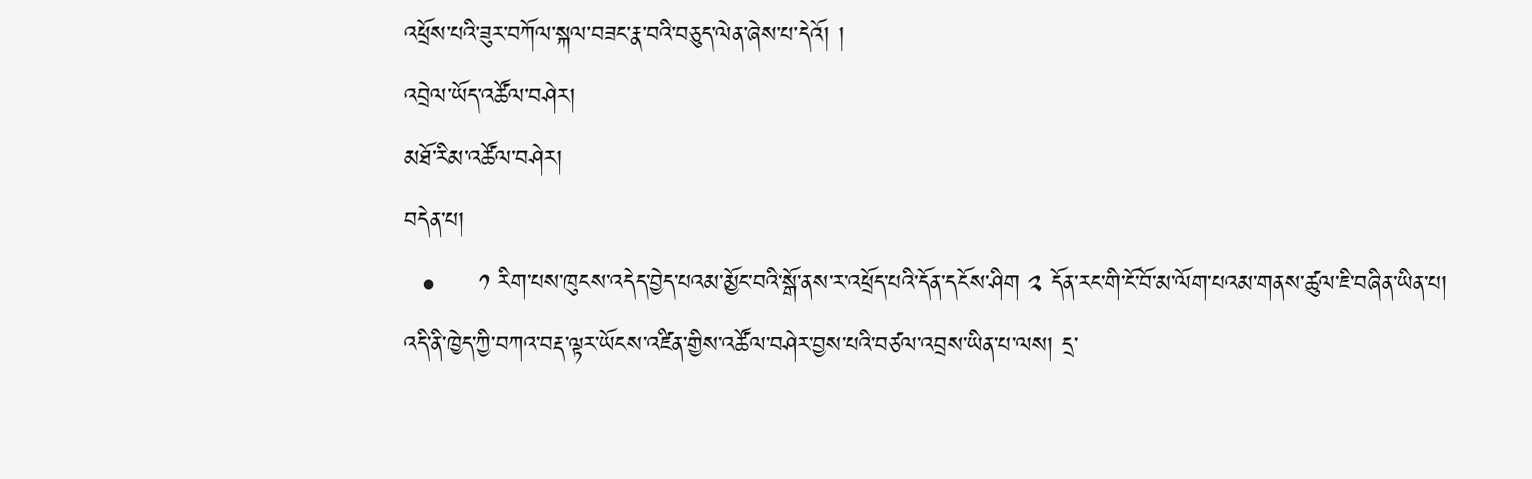འཕྲོས་པའི་ཟུར་བཀོལ་སྐལ་བཟང་རྣ་བའི་བཅུད་ལེན་ཞེས་པ་དེའོ། །
འབྲེལ་ཡོད་འཚོལ་བཤེར།
མཐོ་རིམ་འཚོལ་བཤེར།
བདེན་པ།
  •     ༡ རིག་པས་ཁུངས་འདེད་བྱེད་པའམ་མྱོང་བའི་སྒོ་ནས་ར་འཕྲོད་པའི་དོན་དངོས་ཤིག ༢ དོན་རང་གི་ངོ་བོ་མ་ལོག་པའམ་གནས་ཚུལ་ཇི་བཞིན་ཡིན་པ།
འདི་ནི་ཁྱེད་ཀྱི་བཀའ་བརྡ་ལྟར་ཡོངས་འཛིན་གྱིས་འཚོལ་བཤེར་བྱས་པའི་བཙལ་འབྲས་ཡིན་པ་ལས། དྲ་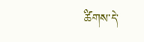ཚིགས་དེ་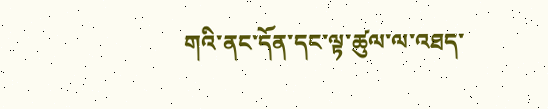གའི་ནང་དོན་དང་ལྟ་ཚུལ་ལ་འཐད་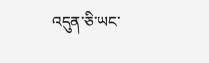འདུན་ཅི་ཡང་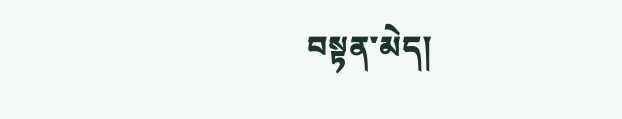བསྟན་མེད།